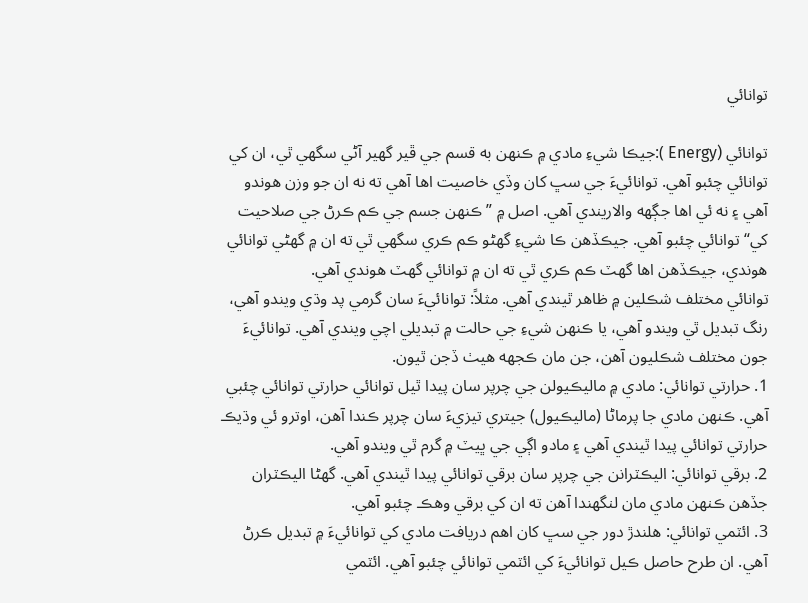توانائي

توانائي (Energy ):جيڪا شيءِ مادي ۾ ڪنهن به قسم جي ڦير گهير آڻي سگهي ٿي، ان کي توانائي چئبو آهي. توانائيءَ جي سڀ کان وڏي خاصيت اها آهي ته نه ان جو وزن هوندو آهي ۽ نه ئي اها جڳهه والاريندي آهي. اصل ۾ ”ڪنهن جسم جي ڪم ڪرڻ جي صلاحيت کي“ توانائي چئبو آهي. جيڪڏهن ڪا شيءِ گهڻو ڪم ڪري سگهي ٿي ته ان ۾ گهڻي توانائي هوندي، جيڪڏهن اها گهٽ ڪم ڪري ٿي ته ان ۾ توانائي گهٽ هوندي آهي.
توانائي مختلف شڪلين ۾ ظاهر ٿيندي آهي. مثلاً: توانائيءَ سان گرمي پد وڌي ويندو آهي، رنگ تبديل ٿي ويندو آهي، يا ڪنهن شيءِ جي حالت ۾ تبديلي اچي ويندي آهي. توانائيءَ جون مختلف شڪليون آهن، جن مان ڪجهه هيٺ ڏجن ٿيون.
1. حرارتي توانائي: مادي ۾ ماليڪيولن جي چرپر سان پيدا ٿيل توانائي حرارتي توانائي چئبي آهي. ڪنهن مادي جا پرماڻا (ماليڪيول) جيتري تيزيءَ سان چرپر ڪندا آهن، اوترو ئي وڌيڪ حرارتي توانائي پيدا ٿيندي آهي ۽ مادو اڳي جي ڀيٽ ۾ گرم ٿي ويندو آهي.
2. برقي توانائي: اليڪٽرانن جي چرپر سان برقي توانائي پيدا ٿيندي آهي. گهڻا اليڪٽران جڏهن ڪنهن مادي مان لنگهندا آهن ته ان کي برقي وهڪ چئبو آهي.
3. ائٽمي توانائي: هلندڙ دور جي سڀ کان اهم دريافت مادي کي توانائيءَ ۾ تبديل ڪرڻ آهي. ان طرح حاصل ڪيل توانائيءَ کي ائٽمي توانائي چئبو آهي. ائٽمي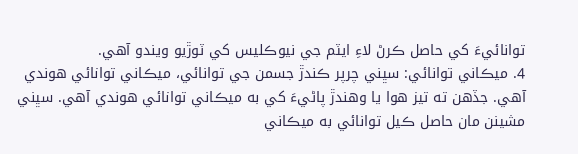توانائيءَ کي حاصل ڪرڻ لاءِ ايٽم جي نيوڪليس کي ٽوڙيو ويندو آهي.
4. ميڪاني توانائي: سڀني چرپر ڪندڙ جسمن جي توانائي، ميڪاني توانائي هوندي آهي. جڏهن ته تيز هوا يا وهندڙ پاڻيءَ کي به ميڪاني توانائي هوندي آهي. سڀني مشينن مان حاصل ڪيل توانائي به ميڪاني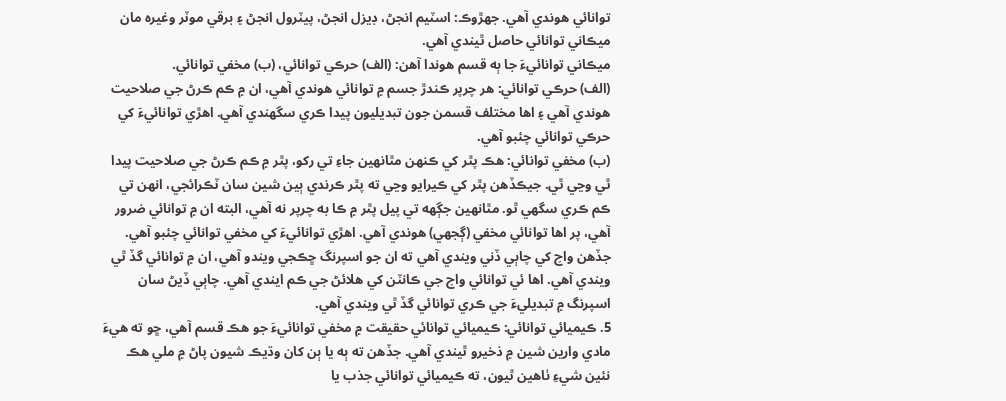توانائي هوندي آهي. جهڙوڪ: اسٽيم انجڻ، ڊيزل انجڻ، پيٽرول انجڻ ۽ برقي موٽر وغيره مان ميڪاني توانائي حاصل ٿيندي آهي.
ميڪاني توانائيءَ جا ٻه قسم هوندا آهن: (الف) حرڪي توانائي، (ب) مخفي توانائي.
(الف) حرڪي توانائي: هر چرپر ڪندڙ جسم ۾ توانائي هوندي آهي، ان ۾ ڪم ڪرڻ جي صلاحيت هوندي آهي ۽ اها مختلف قسمن جون تبديليون پيدا ڪري سگهندي آهي. اهڙي توانائيءَ کي حرڪي توانائي چئبو آهي.
(ب) مخفي توانائي: هڪ پٿر کي ڪنهن مٿانهين جاءِ تي رکو، پٿر ۾ ڪم ڪرڻ جي صلاحيت پيدا ٿي وڃي ٿي. جيڪڏهن پٿر کي ڪيرايو وڃي ته پٿر ڪرندي ٻين شين سان ٽڪرائجي، انهن تي ڪم ڪري سگهي ٿو. مٿانهين جڳهه تي پيل پٿر ۾ ڪا به چرپر نه آهي، البته ان ۾ توانائي ضرور آهي، پر اها توانائي مخفي (ڳجهي) هوندي آهي. اهڙي توانائيءَ کي مخفي توانائي چئبو آهي. جڏهن واچ کي چاٻي ڏني ويندي آهي ته ان جو اسپرنگ ڇڪجي ويندو آهي، ان ۾ توانائي گڏ ٿي ويندي آهي. اها ئي توانائي واچ جي ڪانٽن کي هلائڻ جي ڪم ايندي آهي. چاٻي ڏيڻ سان اسپرنگ ۾ تبديليءَ جي ڪري توانائي گڏ ٿي ويندي آهي.
5. ڪيميائي توانائي: ڪيميائي توانائي حقيقت ۾ مخفي توانائيءَ جو هڪ قسم آهي، ڇو ته هيءَ مادي وارين شين ۾ ذخيرو ٿيندي آهي. جڏهن ته ٻه يا ٻن کان وڌيڪ شيون پاڻ ۾ ملي هڪ نئين شيءِ ٺاهين ٿيون، ته ڪيميائي توانائي جذب يا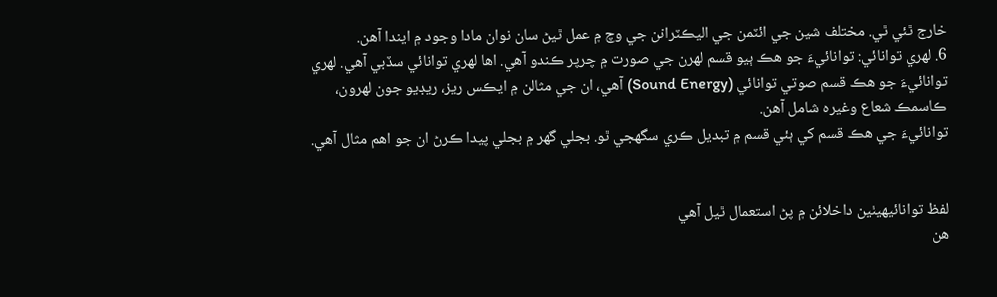خارج ٿئي ٿي. مختلف شين جي ائٽمن جي اليڪٽرانن جي وچ ۾ عمل ٿيڻ سان نوان مادا وجود ۾ ايندا آهن.
6. لهري توانائي: توانائيءَ جو هڪ ٻيو قسم لهرن جي صورت ۾ چرپر ڪندو آهي. اها لهري توانائي سڏبي آهي. لهري توانائيءَ جو هڪ قسم صوتي توانائي (Sound Energy) آهي، ان جي مثالن ۾ ايڪس ريز، ريڊيو جون لهرون، ڪاسمڪ شعاع وغيره شامل آهن.
توانائيءَ جي هڪ قسم کي ٻئي قسم ۾ تبديل ڪري سگهجي ٿو. بجلي گهر ۾ بجلي پيدا ڪرڻ ان جو اهم مثال آهي.


لفظ توانائيھيٺين داخلائن ۾ پڻ استعمال ٿيل آھي
هن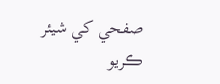صفحي کي شيئر ڪريو